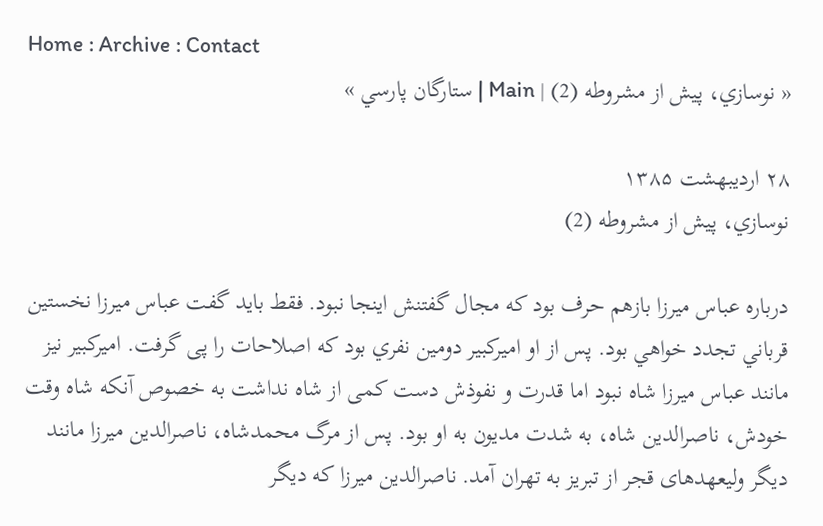Home : Archive : Contact
« نوسازي، پيش از مشروطه (2) | Main | ستارگان پارسي »

۲۸ اردیبهشت ۱۳۸۵
نوسازي، پيش از مشروطه (2)

درباره عباس ميرزا بازهم حرف بود كه مجال گفتنش اينجا نبود. فقط بايد گفت عباس ميرزا نخستين قرباني تجدد خواهي بود. پس از او اميركبير دومين نفري بود كه اصلاحات را پی گرفت. امیرکبیر نیز مانند عباس میرزا شاه نبود اما قدرت و نفوذش دست کمی از شاه نداشت به خصوص آنکه شاه وقت خودش، ناصرالدین شاه، به شدت مدیون به او بود. پس از مرگ محمدشاه، ناصرالدین میرزا مانند دیگر ولیعهدهای قجر از تبریز به تهران آمد. ناصرالدین میرزا که دیگر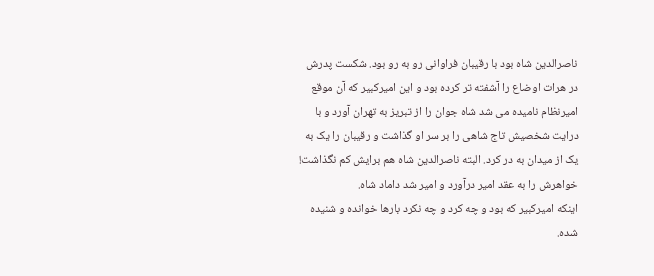ناصرالدین شاه بود با رقیبان فراوانی رو به رو بود. شکست پدرش در هرات اوضاع را آشفته تر کرده بود و این امیرکبیر که آن موقع امیرنظام نامیده می شد شاه جوان را از تبریز به تهران آورد و با درایت شخصیش تاج شاهی را بر سر او گذاشت و رقیبان را یک به یک از میدان به در کرد. البته ناصرالدین شاه هم برایش کم نگذاشت! خواهرش را به عقد امیر درآورد و امیر شد داماد شاه.
اینکه امیرکبیر که بود و چه کرد و چه نکرد بارها خوانده و شنیده شده.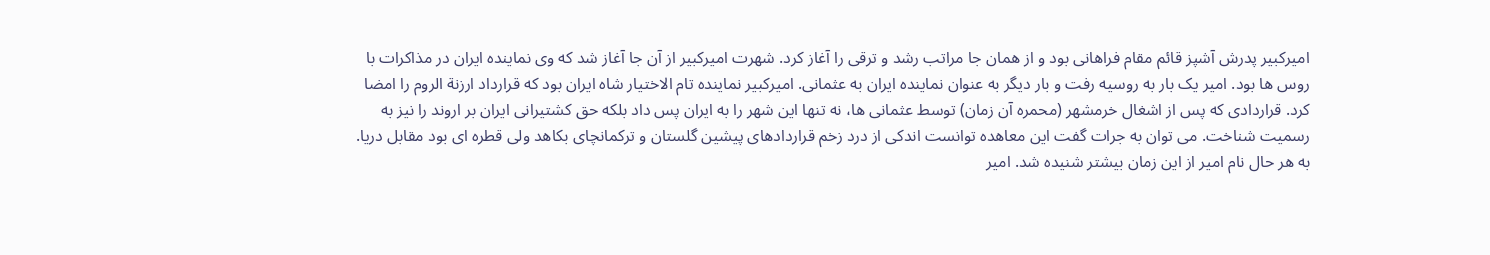امیرکبیر پدرش آشپز قائم مقام فراهانی بود و از همان جا مراتب رشد و ترقی را آغاز کرد. شهرت امیرکبیر از آن جا آغاز شد که وی نماینده ایران در مذاکرات با روس ها بود. امیر یک بار به روسیه رفت و بار دیگر به عنوان نماینده ایران به عثمانی. امیرکبیر نماینده تام الاختیار شاه ایران بود که قرارداد ارزنة الروم را امضا کرد. قراردادی که پس از اشغال خرمشهر (محمره آن زمان) توسط عثمانی ها، نه تنها این شهر را به ایران پس داد بلکه حق کشتیرانی ایران بر اروند را نیز به رسمیت شناخت. می توان به جرات گفت این معاهده توانست اندکی از درد زخم قراردادهای پیشین گلستان و ترکمانچای بکاهد ولی قطره ای بود مقابل دریا.
به هر حال نام امیر از این زمان بیشتر شنیده شد. امیر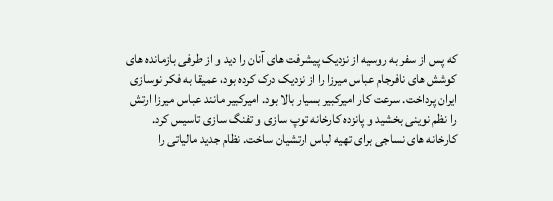که پس از سفر به روسیه از نزدیک پیشرفت های آنان را دید و از طرفی بازمانده های کوشش های نافرجام عباس میرزا را از نزدیک درک کرده بود، عمیقا به فکر نوسازی ایران پرداخت. سرعت کار امیرکبیر بسیار بالا بود. امیرکبیر مانند عباس میرزا ارتش را نظم نوینی بخشید و پانزده کارخانه توپ سازی و تفنگ سازی تاسیس کرد. کارخانه های نساجی برای تهیه لباس ارتشیان ساخت. نظام جدید مالیاتی را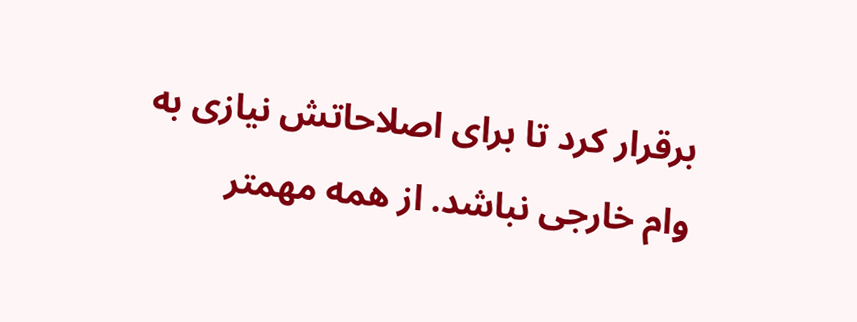برقرار کرد تا برای اصلاحاتش نیازی به وام خارجی نباشد. از همه مهمتر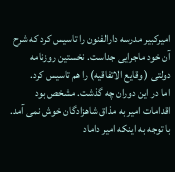امیرکبیر مدرسه دارالفنون را تاسیس کرد که شرح آن خود ماجرایی جداست. نخستین روزنامه دولتی ( وقایع الاتفاقیه) را هم تاسیس کرد.
اما در این دوران چه گذشت. مشخص بود اقدامات امیر به مذاق شاهزادگان خوش نمی آمد. با توجه به اینکه امیر داماد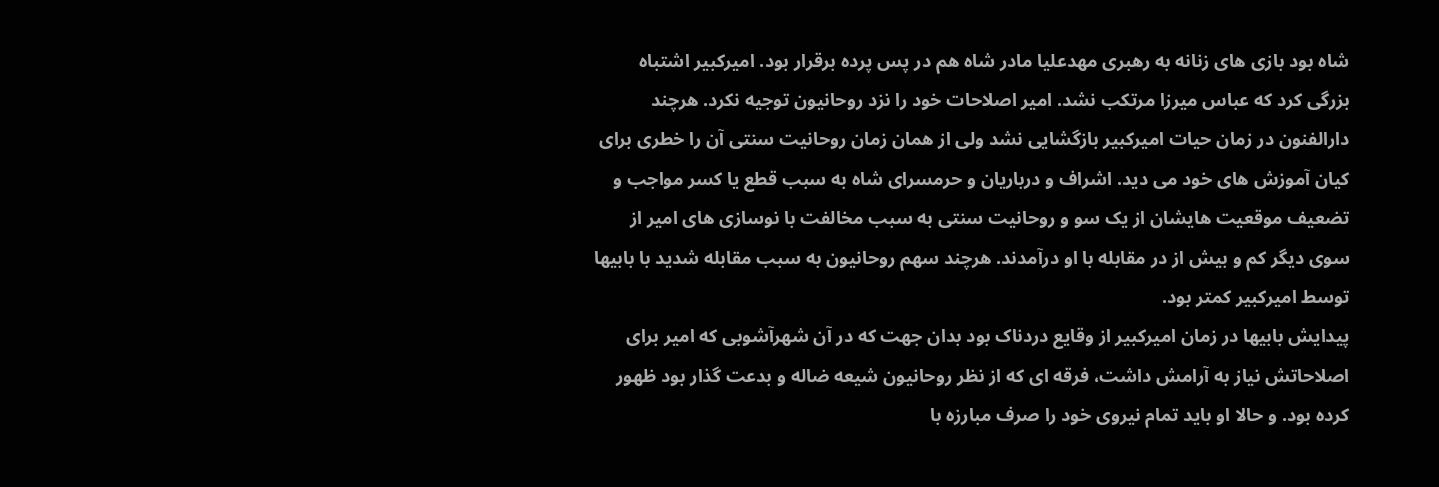شاه بود بازی های زنانه به رهبری مهدعلیا مادر شاه هم در پس پرده برقرار بود. امیرکبیر اشتباه بزرگی کرد که عباس میرزا مرتکب نشد. امیر اصلاحات خود را نزد روحانیون توجیه نکرد. هرچند دارالفنون در زمان حیات امیرکبیر بازگشایی نشد ولی از همان زمان روحانیت سنتی آن را خطری برای کیان آموزش های خود می دید. اشراف و درباریان و حرمسرای شاه به سبب قطع یا کسر مواجب و تضعیف موقعیت هایشان از یک سو و روحانیت سنتی به سبب مخالفت با نوسازی های امیر از سوی دیگر کم و بیش از در مقابله با او درآمدند. هرچند سهم روحانیون به سبب مقابله شدید با بابیها توسط امیرکبیر کمتر بود.
پیدایش بابیها در زمان امیرکبیر از وقایع دردناک بود بدان جهت که در آن شهرآشوبی که امیر برای اصلاحاتش نیاز به آرامش داشت، فرقه ای که از نظر روحانیون شیعه ضاله و بدعت گذار بود ظهور کرده بود. و حالا او باید تمام نیروی خود را صرف مبارزه با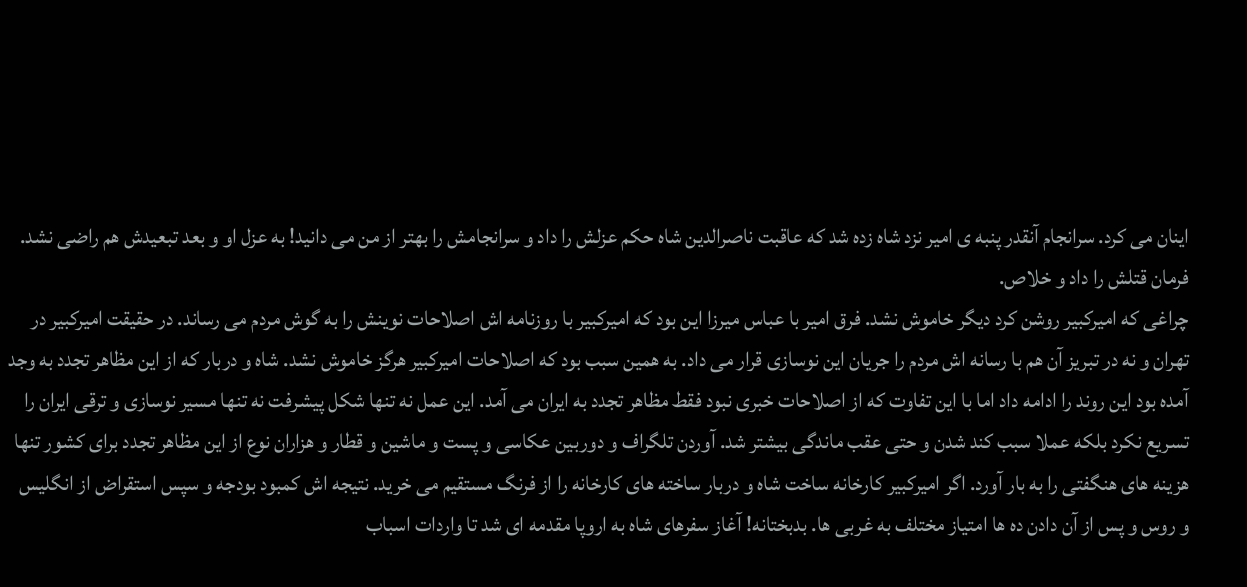اینان می کرد. سرانجام آنقدر پنبه ی امیر نزد شاه زده شد که عاقبت ناصرالدین شاه حکم عزلش را داد و سرانجامش را بهتر از من می دانید! به عزل او و بعد تبعیدش هم راضی نشد. فرمان قتلش را داد و خلاص.
چراغی که امیرکبیر روشن کرد دیگر خاموش نشد. فرق امیر با عباس میرزا این بود که امیرکبیر با روزنامه اش اصلاحات نوینش را به گوش مردم می رساند. در حقیقت امیرکبیر در تهران و نه در تبریز آن هم با رسانه اش مردم را جریان این نوسازی قرار می داد. به همین سبب بود که اصلاحات امیرکبیر هرگز خاموش نشد. شاه و دربار که از این مظاهر تجدد به وجد آمده بود این روند را ادامه داد اما با این تفاوت که از اصلاحات خبری نبود فقط مظاهر تجدد به ایران می آمد. این عمل نه تنها شکل پیشرفت نه تنها مسیر نوسازی و ترقی ایران را تسریع نکرد بلکه عملا سبب کند شدن و حتی عقب ماندگی بیشتر شد. آوردن تلگراف و دوربین عکاسی و پست و ماشین و قطار و هزاران نوع از این مظاهر تجدد برای کشور تنها هزینه های هنگفتی را به بار آورد. اگر امیرکبیر کارخانه ساخت شاه و دربار ساخته های کارخانه را از فرنگ مستقیم می خرید. نتیجه اش کمبود بودجه و سپس استقراض از انگلیس و روس و پس از آن دادن ده ها امتیاز مختلف به غربی ها. بدبختانه! آغاز سفرهای شاه به اروپا مقدمه ای شد تا واردات اسباب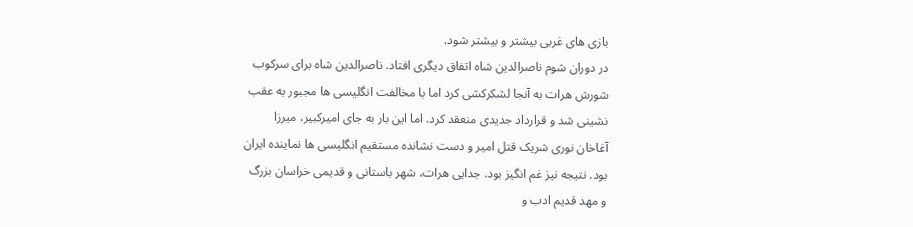بازی های غربی بیشتر و بیشتر شود.
در دوران شوم ناصرالدین شاه اتفاق دیگری افتاد. ناصرالدین شاه برای سرکوب شورش هرات به آنجا لشکرکشی کرد اما با مخالفت انگلیسی ها مجبور به عقب نشینی شد و قرارداد جدیدی منعقد کرد. اما این بار به جای امیرکبیر، میرزا آغاخان نوری شریک قتل امیر و دست نشانده مستقیم انگلیسی ها نماینده ایران بود. نتیجه نیز غم انگيز بود. جدایی هرات، شهر باستانی و قدیمی خراسان بزرگ و مهد قدیم ادب و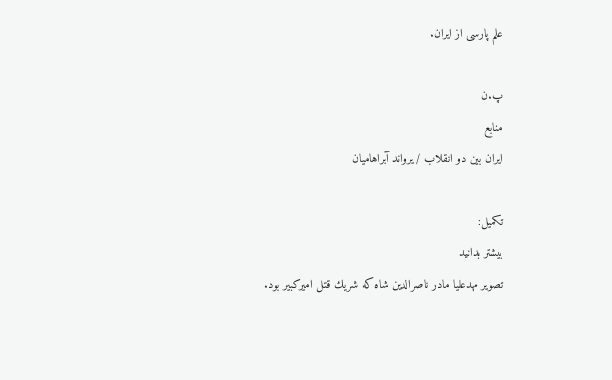علم پارسی از ایران.

پ.ن
منابع
ايران بين دو انقلاب / يرواند آبراهاميان

تكميل:
بيشتر بدانيد
تصوير مهدعليا مادر ناصرالدين شاه كه شريك قتل اميركبير بود.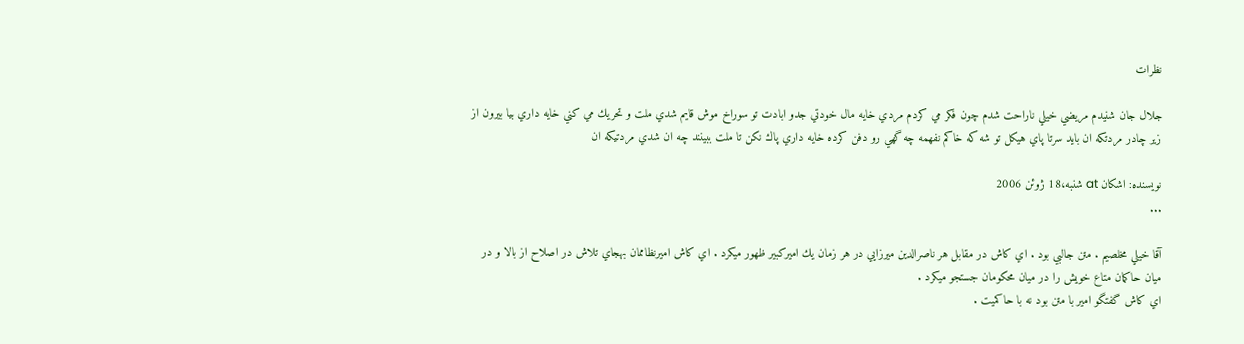نظرات

جلال جان شنيدم مريضي خيلي ناراحت شدم چون فكر مي كردم مردي خايه مال خودتي جدو ابادت تو سوراخ موش قايم شدي ملت و تحريك مي كني خايه داري بيا بيرون از زير چادر مردتكه ان بايد سرتا پاي هيكل تو شه كه خاكم نفهمه چه گهي رو دفن كرده خايه داري پاك نكن تا ملت ببينند چه ان شدي مردتيكه ان

نویسنده: اشكان at شنبه،18 ژوئن 2006
...

آقا خيلي مخلصيم . متن جالبي بود . اي كاش در مقابل هر ناصرالدين ميرزايي در هر زمان يك اميركبير ظهور ميكرد . اي كاش اميرنظاممان بهجاي تلاش در اصلاح از بالا و در ميان حاكمان متاع خويش را در ميان محكومان جستجو ميكرد .
اي كاش گفتگو امير با متن بود نه با حاكميت .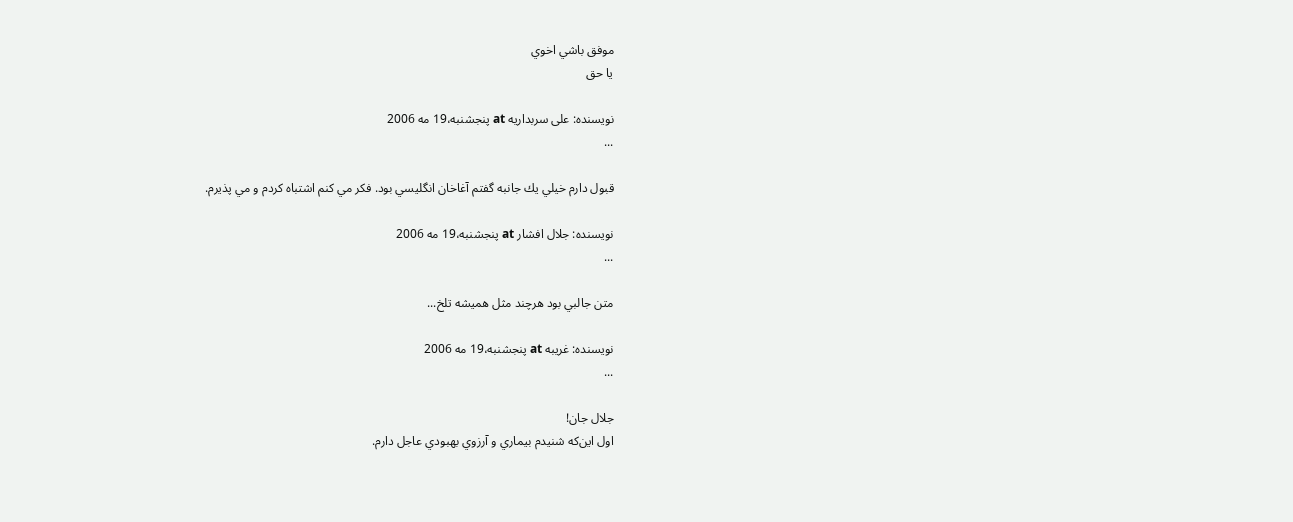موفق باشي اخوي
يا حق

نویسنده: علی سربداریه at پنجشنبه،19 مه 2006
...

قبول دارم خيلي يك جانبه گفتم آغاخان انگليسي بود. فكر مي كنم اشتباه كردم و مي پذيرم.

نویسنده: جلال افشار at پنجشنبه،19 مه 2006
...

متن جالبي بود هرچند مثل هميشه تلخ...

نویسنده: غريبه at پنجشنبه،19 مه 2006
...

جلال جان!
اول اين‌كه شنيدم بيماري و آرزوي بهبودي عاجل دارم.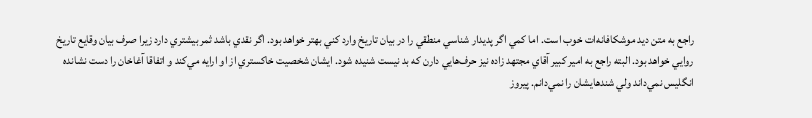راجع به متن ديد موشكافانه‌ات خوب است. اما كمي اگر پديدار شناسي منطقي را در بيان تاريخ وارد كني بهتر خواهد بود. اگر نقدي باشد ثمر بيشتري دارد زيرا صرف بيان وقايع تاريخ روايي خواهد بود. البته راجع به امير كبير آقاي مجتهد زاده نيز حرف‌هايي دارن كه بد نيست شنيده شود. ايشان شخصيت خاكستري از او ارايه مي‌كند و اتفاقا آغاخان را دست نشانده انگليس نمي‌داند ولي شندهايشان را نمي‌دانم. پيروز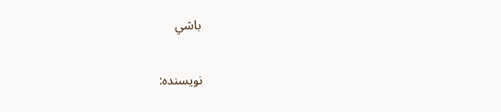باشي

نویسنده: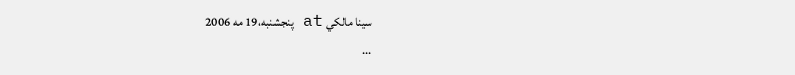سينا مالكي at پنجشنبه،19 مه 2006
...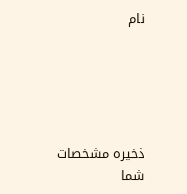نام





ذخیره مشخصات شما